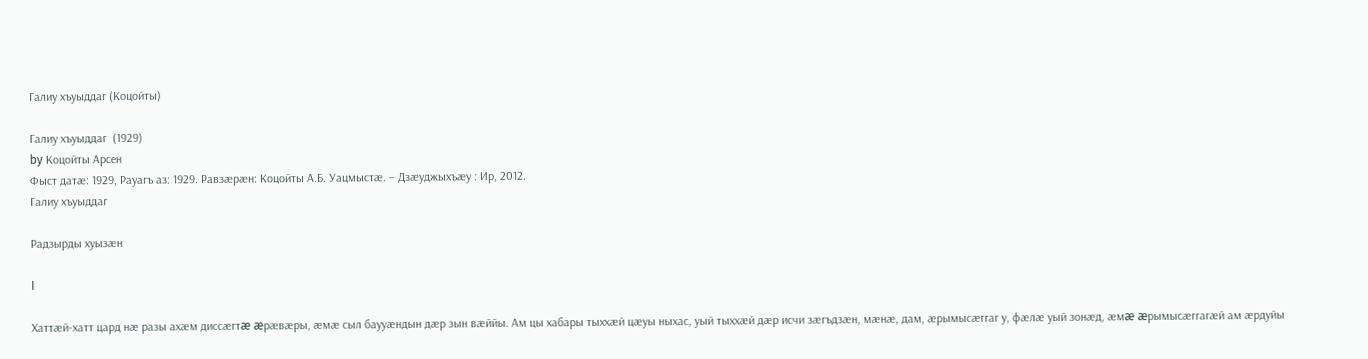Галиу хъуыддаг (Коцойты)

Галиу хъуыддаг  (1929)
by Коцойты Арсен
Фыст датæ: 1929, Рауагъ аз: 1929. Равзæрæн: Коцойты А.Б. Уацмыстæ. – Дзæуджыхъæу : Ир, 2012.
Галиу хъуыддаг

Радзырды хуызæн

I

Хаттæй-хатт цард нæ разы ахæм диссæгтæ æрæвæры, æмæ сыл баууæндын дæр зын вæййы. Ам цы хабары тыххæй цæуы ныхас, уый тыххæй дæр исчи зæгъдзæн, мæнæ, дам, æрымысæггаг у, фæлæ уый зонæд, æмæ æрымысæггагæй ам æрдуйы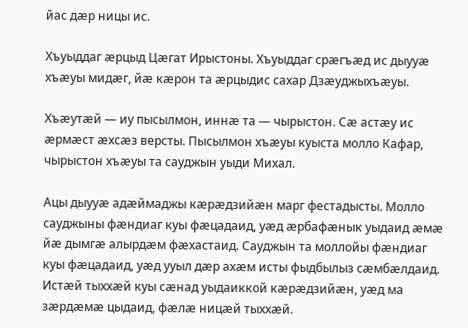йас дæр ницы ис.

Хъуыддаг æрцыд Цæгат Ирыстоны. Хъуыддаг срæгъæд ис дыууæ хъæуы мидæг, йæ кæрон та æрцыдис сахар Дзæуджыхъæуы.

Хъæутæй — иу пысылмон, иннæ та — чырыстон. Сæ астæу ис æрмæст æхсæз версты. Пысылмон хъæуы куыста молло Кафар, чырыстон хъæуы та сауджын уыди Михал.

Ацы дыууæ адæймаджы кæрæдзийæн марг фестадысты. Молло сауджыны фæндиаг куы фæцадаид, уæд æрбафæнык уыдаид æмæ йæ дымгæ алырдæм фæхастаид. Сауджын та моллойы фæндиаг куы фæцадаид, уæд ууыл дæр ахæм исты фыдбылыз сæмбæлдаид. Истæй тыххæй куы сæнад уыдаиккой кæрæдзийæн, уæд ма зæрдæмæ цыдаид, фæлæ ницæй тыххæй.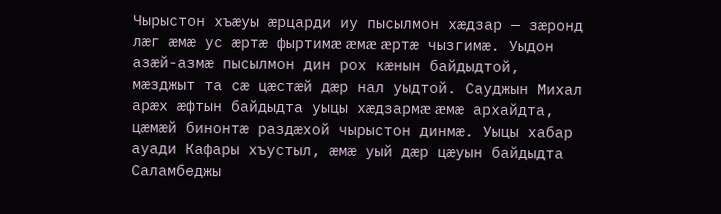Чырыстон хъæуы æрцарди иу пысылмон хæдзар — зæронд лæг æмæ ус æртæ фыртимæ æмæ æртæ чызгимæ. Уыдон азæй-азмæ пысылмон дин рох кæнын байдыдтой, мæзджыт та сæ цæстæй дæр нал уыдтой. Сауджын Михал арæх æфтын байдыдта уыцы хæдзармæ æмæ архайдта, цæмæй бинонтæ раздæхой чырыстон динмæ. Уыцы хабар ауади Кафары хъустыл, æмæ уый дæр цæуын байдыдта Саламбеджы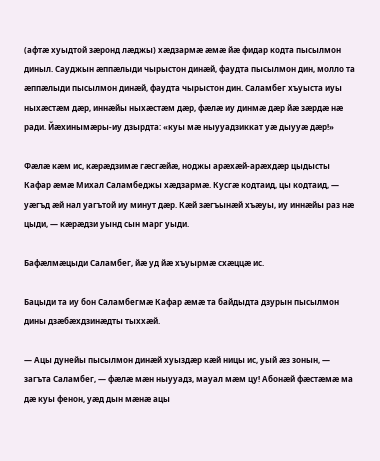(афтæ хуыдтой зæронд лæджы) хæдзармæ æмæ йæ фидар кодта пысылмон диныл. Сауджын æппæлыди чырыстон динæй, фаудта пысылмон дин, молло та æппæлыди пысылмон динæй, фаудта чырыстон дин. Саламбег хъуыста иуы ныхæстæм дæр, иннæйы ныхæстæм дæр, фæлæ иу динмæ дæр йæ зæрдæ нæ ради. Йæхинымæры-иу дзырдта: «куы мæ ныууадзиккат уæ дыууæ дæр!»

Фæлæ кæм ис, кæрæдзимæ гæсгæйæ, ноджы арæхæй-арæхдæр цыдысты Кафар æмæ Михал Саламбеджы хæдзармæ. Кусгæ кодтаид, цы кодтаид, — уæгъд æй нал уагътой иу минут дæр. Кæй зæгъынæй хъæуы, иу иннæйы раз нæ цыди, — кæрæдзи уынд сын марг уыди.

Бафæлмæцыди Саламбег, йæ уд йæ хъуырмæ схæццæ ис.

Бацыди та иу бон Саламбегмæ Кафар æмæ та байдыдта дзурын пысылмон дины дзæбæхдзинæдты тыххæй.

— Ацы дунейы пысылмон динæй хуыздæр кæй ницы ис, уый æз зонын, — загъта Саламбег, — фæлæ мæн ныууадз, мауал мæм цу! Абонæй фæстæмæ ма дæ куы фенон, уæд дын мæнæ ацы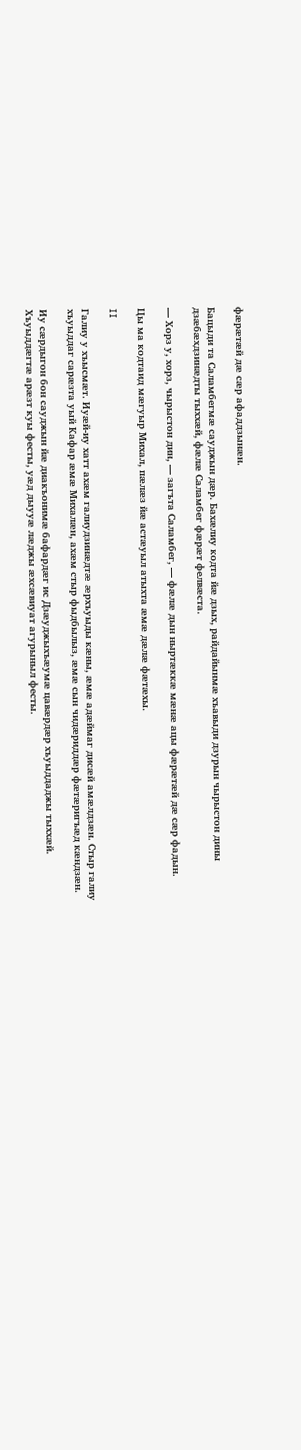фæрæтæй дæ сæр афаддзынæн.

Бацыди та Саламбегмæ сауджын дæр. Бахæлиу кодта йæ дзых, райдайынмæ хъавыди дзурын чырыстон дины дзæбæхдзинæдты тыххæй, фæлæ Саламбег фæрæт фелвæста.

— Хорз у, хорз, чырыстон дин, — загъта Саламбег, — фæлæ дын ныртæккæ мæнæ ацы фæрæтæй дæ сæр фадын.

Цы ма кодтаид мæгуыр Михал, пæлæз йæ астæуыл атыхта æмæ дæлæ фæтæхы.

II

Галиу у хъысмæт. Иуæй-иу хатт ахæм галиудзинæдтæ æрхъуыды кæны, æмæ адæймаг дисæй амæлдзæн. Стыр галиу хъуыддаг сарæзта уый Кафар æмæ Михалæн, ахæм стыр фыдбылыз, æмæ сын чидæриддæр фæтæригъæд кæндзæн.

Иу сæрдыгон бон сауджын йæ диакъонимæ бафардæг ис Дзæуджыхъæумæ цавæрдæр хъуыддаджы тыххæй. Хъуыддæгтæ арæзт куы фесты, уæд дыууæ лæджы æхсæвиуат агурыныл фесты.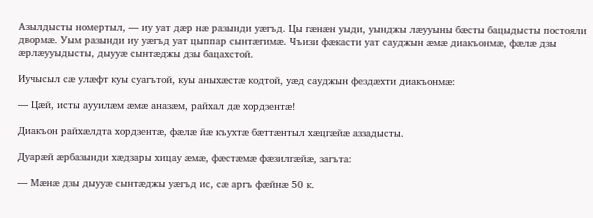Азылдысты номертыл, — иу уат дæр нæ разынди уæгъд. Цы гæнæн уыди, уынджы лæууыны бæсты бацыдысты постояли двормæ. Уым разынди иу уæгъд уат цыппар сынтæгимæ. Чъизи фæкасти уат сауджын æмæ диакъонмæ, фæлæ дзы æрлæууыдысты, дыууæ сынтæджы дзы бацахстой.

Иучысыл сæ улæфт куы суагътой, куы аныхæстæ кодтой, уæд сауджын фездæхти диакъонмæ:

— Цæй, исты аууилæм æмæ аназæм, райхал дæ хордзентæ!

Диакъон райхæлдта хордзентæ, фæлæ йæ къухтæ бæттæнтыл хæцгæйæ аззадысты.

Дуарæй æрбазынди хæдзары хицау æмæ, фæстæмæ фæзилгæйæ, загъта:

— Мæнæ дзы дыууæ сынтæджы уæгъд ис, сæ аргъ фæйнæ 50 к.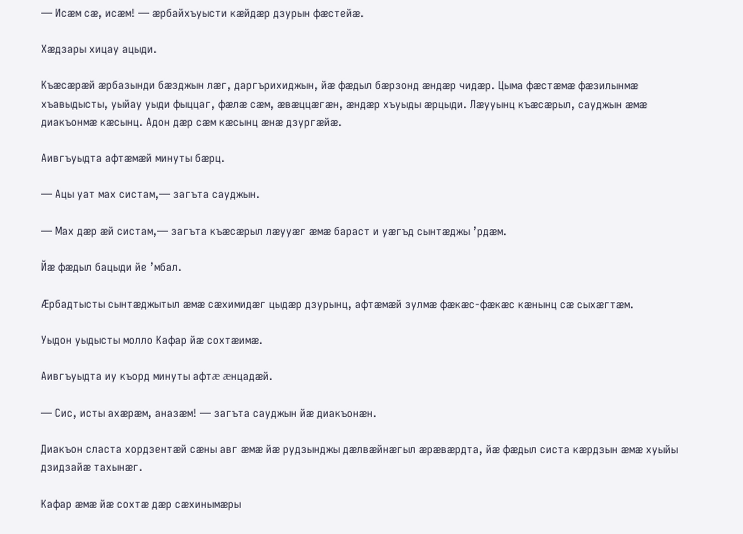— Исæм сæ, исæм! — æрбайхъуысти кæйдæр дзурын фæстейæ.

Хæдзары хицау ацыди.

Къæсæрæй æрбазынди бæзджын лæг, даргърихиджын, йæ фæдыл бæрзонд æндæр чидæр. Цыма фæстæмæ фæзилынмæ хъавыдысты, уыйау уыди фыццаг, фæлæ сæм, æвæццæгæн, æндæр хъуыды æрцыди. Лæууынц къæсæрыл, сауджын æмæ диакъонмæ кæсынц. Адон дæр сæм кæсынц æнæ дзургæйæ.

Аивгъуыдта афтæмæй минуты бæрц.

— Ацы уат мах систам,— загъта сауджын.

— Мах дæр æй систам,— загъта къæсæрыл лæууæг æмæ бараст и уæгъд сынтæджы ’рдæм.

Йæ фæдыл бацыди йе ’мбал.

Æрбадтысты сынтæджытыл æмæ сæхимидæг цыдæр дзурынц, афтæмæй зулмæ фæкæс-фæкæс кæнынц сæ сыхæгтæм.

Уыдон уыдысты молло Кафар йæ сохтæимæ.

Аивгъуыдта иу къорд минуты афтæ æнцадæй.

— Сис, исты ахæрæм, аназæм! — загъта сауджын йæ диакъонæн.

Диакъон сласта хордзентæй сæны авг æмæ йæ рудзынджы дæлвæйнæгыл æрæвæрдта, йæ фæдыл систа кæрдзын æмæ хуыйы дзидзайæ тахынæг.

Кафар æмæ йæ сохтæ дæр сæхинымæры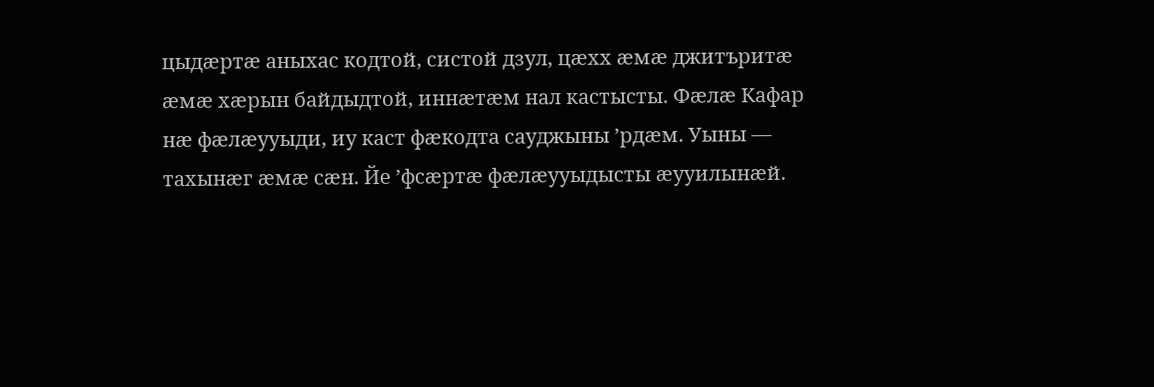цыдæртæ аныхас кодтой, систой дзул, цæхх æмæ джитъритæ æмæ хæрын байдыдтой, иннæтæм нал кастысты. Фæлæ Кафар нæ фæлæууыди, иу каст фæкодта сауджыны ’рдæм. Уыны — тахынæг æмæ сæн. Йе ’фсæртæ фæлæууыдысты æууилынæй.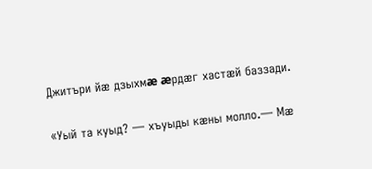Джитъри йæ дзыхмæ æрдæг хастæй баззади.

«Уый та куыд? — хъуыды кæны молло.— Мæ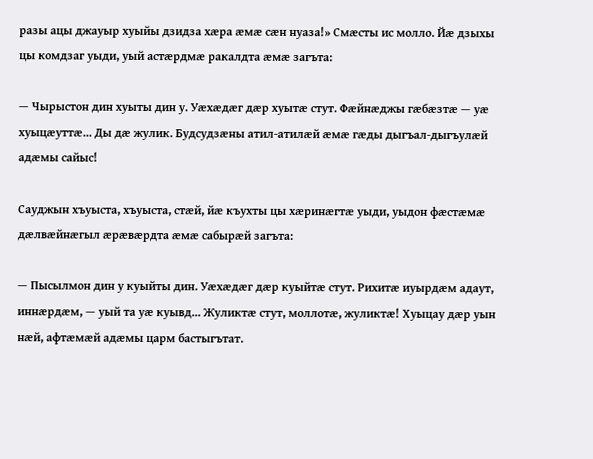разы ацы джауыр хуыйы дзидза хæра æмæ сæн нуаза!» Смæсты ис молло. Йæ дзыхы цы комдзаг уыди, уый астæрдмæ ракалдта æмæ загъта:

— Чырыстон дин хуыты дин у. Уæхæдæг дæр хуытæ стут. Фæйнæджы гæбæзтæ — уæ хуыцæуттæ... Ды дæ жулик. Будсудзæны атил-атилæй æмæ гæды дыгъал-дыгъулæй адæмы сайыс!

Сауджын хъуыста, хъуыста, стæй, йæ къухты цы хæринæгтæ уыди, уыдон фæстæмæ дæлвæйнæгыл æрæвæрдта æмæ сабырæй загъта:

— Пысылмон дин у куыйты дин. Уæхæдæг дæр куыйтæ стут. Рихитæ иуырдæм адаут, иннæрдæм, — уый та уæ куывд... Жуликтæ стут, моллотæ, жуликтæ! Хуыцау дæр уын нæй, афтæмæй адæмы царм бастыгътат.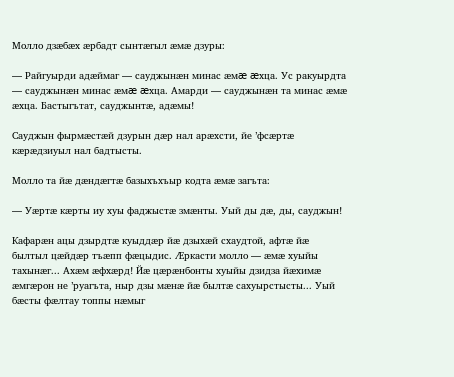Молло дзæбæх æрбадт сынтæгыл æмæ дзуры:

— Райгуырди адæймаг — сауджынæн минас æмæ æхца. Ус ракуырдта — сауджынæн минас æмæ æхца. Амарди — сауджынæн та минас æмæ æхца. Бастыгътат, сауджынтæ, адæмы!

Сауджын фырмæстæй дзурын дæр нал арæхсти, йе ’фсæртæ кæрæдзиуыл нал бадтысты.

Молло та йæ дæндæгтæ базыхъхъыр кодта æмæ загъта:

— Уæртæ кæрты иу хуы фаджыстæ змæнты. Уый ды дæ, ды, сауджын!

Кафарæн ацы дзырдтæ куыддæр йæ дзыхæй схаудтой, афтæ йæ былтыл цæйдæр тъæпп фæцыдис. Æркасти молло — æмæ хуыйы тахынæг... Ахæм æфхæрд! Йæ цæрæнбонты хуыйы дзидза йæхимæ æмгæрон не ’руагъта, ныр дзы мæнæ йæ былтæ сахуырстысты... Уый бæсты фæлтау топпы нæмыг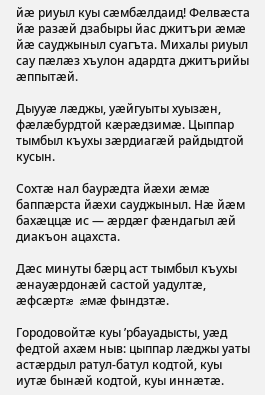йæ риуыл куы сæмбæлдаид! Фелвæста йæ разæй дзабыры йас джитъри æмæ йæ сауджыныл суагъта. Михалы риуыл сау пæлæз хъулон адардта джитърийы æппытæй.

Дыууæ лæджы, уæйгуыты хуызæн, фæлæбурдтой кæрæдзимæ. Цыппар тымбыл къухы зæрдиагæй райдыдтой кусын.

Сохтæ нал баурæдта йæхи æмæ баппæрста йæхи сауджыныл. Нæ йæм бахæццæ ис — æрдæг фæндагыл æй диакъон ацахста.

Дæс минуты бæрц аст тымбыл къухы æнауæрдонæй састой уадултæ, æфсæртæ æмæ фындзтæ.

Городовойтæ куы ’рбауадысты, уæд федтой ахæм ныв: цыппар лæджы уаты астæрдыл ратул-батул кодтой, куы иутæ бынæй кодтой, куы иннæтæ.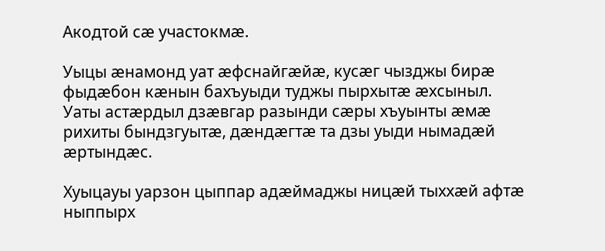Акодтой сæ участокмæ.

Уыцы æнамонд уат æфснайгæйæ, кусæг чызджы бирæ фыдæбон кæнын бахъуыди туджы пырхытæ æхсыныл. Уаты астæрдыл дзæвгар разынди сæры хъуынты æмæ рихиты бындзгуытæ, дæндæгтæ та дзы уыди нымадæй æртындæс.

Хуыцауы уарзон цыппар адæймаджы ницæй тыххæй афтæ ныппырх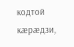кодтой кæрæдзи,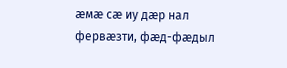æмæ сæ иу дæр нал фервæзти, фæд-фæдыл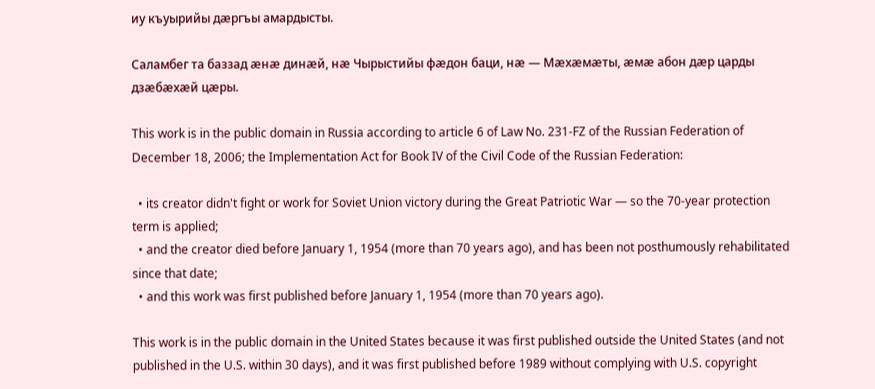иу къуырийы дæргъы амардысты.

Саламбег та баззад æнæ динæй, нæ Чырыстийы фæдон баци, нæ — Мæхæмæты, æмæ абон дæр царды дзæбæхæй цæры.

This work is in the public domain in Russia according to article 6 of Law No. 231-FZ of the Russian Federation of December 18, 2006; the Implementation Act for Book IV of the Civil Code of the Russian Federation:

  • its creator didn't fight or work for Soviet Union victory during the Great Patriotic War — so the 70-year protection term is applied;
  • and the creator died before January 1, 1954 (more than 70 years ago), and has been not posthumously rehabilitated since that date;
  • and this work was first published before January 1, 1954 (more than 70 years ago).

This work is in the public domain in the United States because it was first published outside the United States (and not published in the U.S. within 30 days), and it was first published before 1989 without complying with U.S. copyright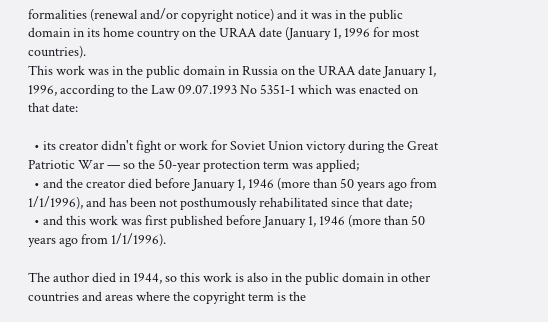formalities (renewal and/or copyright notice) and it was in the public domain in its home country on the URAA date (January 1, 1996 for most countries).
This work was in the public domain in Russia on the URAA date January 1, 1996, according to the Law 09.07.1993 No 5351-1 which was enacted on that date:

  • its creator didn't fight or work for Soviet Union victory during the Great Patriotic War — so the 50-year protection term was applied;
  • and the creator died before January 1, 1946 (more than 50 years ago from 1/1/1996), and has been not posthumously rehabilitated since that date;
  • and this work was first published before January 1, 1946 (more than 50 years ago from 1/1/1996).

The author died in 1944, so this work is also in the public domain in other countries and areas where the copyright term is the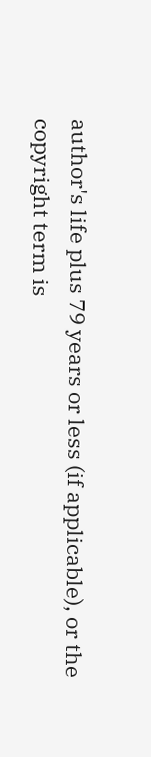author's life plus 79 years or less (if applicable), or the copyright term is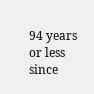94 years or less since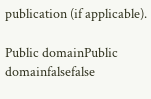publication (if applicable).

Public domainPublic domainfalsefalse